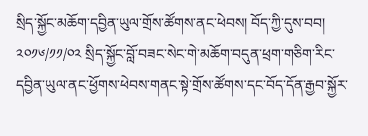སྲིད་སྐྱོང་མཆོག་དབྱིན་ཡུལ་གྲོས་ཚོགས་ནང་ཕེབས། བོད་ཀྱི་དུས་བབ། ༢༠༡༦/༡༡/༠༢ སྲིད་སྐྱོང་བློ་བཟང་སེང་གེ་མཆོག་བདུན་ཕྲག་གཅིག་རིང་དབྱིན་ཡུལ་ནང་ཕྱོགས་ཕེབས་གནང་སྟེ་གྲོས་ཚོགས་དང་བོད་དོན་རྒྱབ་སྐྱོར་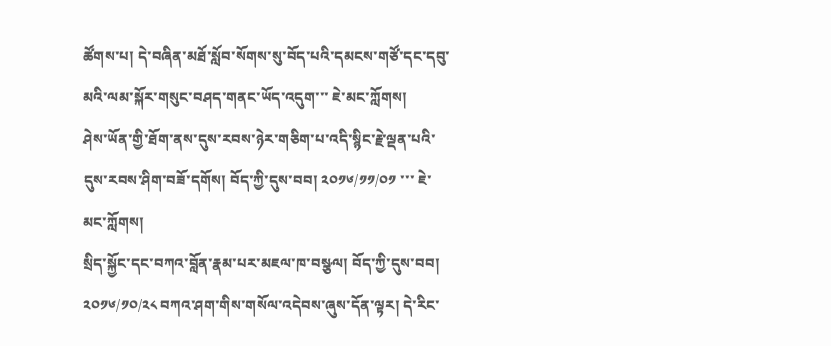ཚོགས་པ། དེ་བཞིན་མཐོ་སློབ་སོགས་སུ་བོད་པའི་དམངས་གཙོ་དང་དབུ་མའི་ལམ་སྐོར་གསུང་བཤད་གནང་ཡོད་འདུག་་་ ཇེ་མང་ཀློགས།
ཤེས་ཡོན་གྱི་ཐོག་ནས་དུས་རབས་ཉེར་གཅིག་པ་འདི་སྙིང་རྗེ་ལྡན་པའི་དུས་རབས་ཤིག་བཟོ་དགོས། བོད་ཀྱི་དུས་བབ། ༢༠༡༦/༡༡/༠༡ ་་་ ཇེ་མང་ཀློགས།
སྲིད་སྐྱོང་དང་བཀའ་བློན་རྣམ་པར་མཇལ་ཁ་བསྩལ། བོད་ཀྱི་དུས་བབ། ༢༠༡༦/༡༠/༢༨ བཀའ་ཤག་གིས་གསོལ་འདེབས་ཞུས་དོན་ལྟར། དེ་རིང་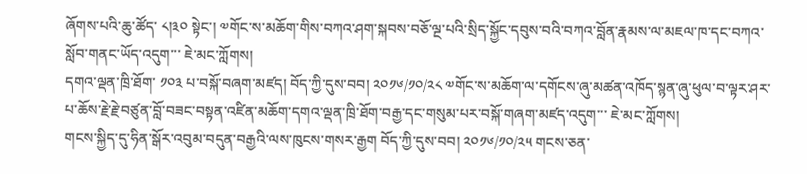ཞོགས་པའི་ཆུ་ཚོད་ ༨།༣༠ སྟེང་། ༧གོང་ས་མཆོག་གིས་བཀའ་ཤག་སྐབས་བཅོ་ལྔ་པའི་སྲིད་སྐྱོང་དབུས་བའི་བཀའ་བློན་རྣམས་ལ་མཇལ་ཁ་དང་བཀའ་སློབ་གནང་ཡོད་འདུག་་་ ཇེ་མང་ཀློགས།
དགའ་ལྡན་ཁྲི་ཐོག་ ༡༠༣ པ་བསྐོ་བཞག་མཛད། བོད་ཀྱི་དུས་བབ། ༢༠༡༦/༡༠/༢༨ ༧གོང་ས་མཆོག་ལ་དགོངས་ཞུ་མཚན་འཁོད་སྙན་ཞུ་ཕུལ་བ་ལྟར་ཤར་པ་ཆོས་རྗེ་རྗེ་བཙུན་བློ་བཟང་བསྟན་འཛིན་མཆོག་དགའ་ལྡན་ཁྲི་ཐོག་བརྒྱ་དང་གསུམ་པར་བསྐོ་གཞག་མཛད་འདུག་་་ ཇེ་མང་ཀློགས།
གངས་སྐྱིད་དུ་ཧིན་སྒོར་འབུམ་བདུན་བརྒྱའི་ལས་ཁུངས་གསར་རྒྱག བོད་ཀྱི་དུས་བབ། ༢༠༡༦/༡༠/༢༥ གངས་ཅན་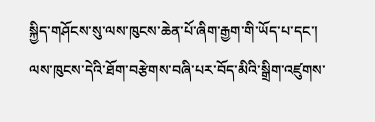སྐྱིད་གཤོངས་སུ་ལས་ཁུངས་ཆེན་པོ་ཞིག་རྒྱག་གི་ཡོད་པ་དང་། ལས་ཁུངས་དེའི་ཐོག་བརྩེགས་བཞི་པར་བོད་མིའི་སྒྲིག་འཛུགས་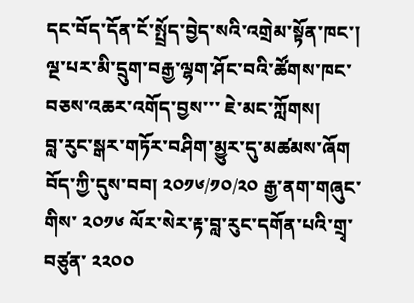དང་བོད་དོན་ངོ་སྤྲོད་བྱེད་སའི་འགྲེམ་སྟོན་ཁང་། ལྔ་པར་མི་དྲུག་བརྒྱ་ལྷག་ཤོང་བའི་ཚོགས་ཁང་བཅས་འཆར་འགོད་བྱས་་་ ཇེ་མང་ཀློགས།
བླ་རུང་སྒར་གཏོར་བཤིག་མྱུར་དུ་མཚམས་ཞོག བོད་ཀྱི་དུས་བབ། ༢༠༡༦/༡༠/༢༠ རྒྱ་ནག་གཞུང་གིས་ ༢༠༡༦ ལོར་སེར་རྟ་བླ་རུང་དགོན་པའི་གྲྭ་བཙུན་ ༢༢༠༠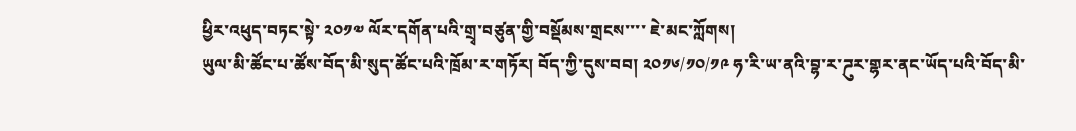ཕྱིར་འཕུད་བཏང་སྟེ་ ༢༠༡༧ ལོར་དགོན་པའི་གྲྭ་བཙུན་གྱི་བསྡོམས་གྲངས་་་་ ཇེ་མང་ཀློགས།
ཡུལ་མི་ཚོང་པ་ཚོས་བོད་མི་སུད་ཚོང་པའི་ཁྲོམ་ར་གཏོར། བོད་ཀྱི་དུས་བབ། ༢༠༡༦/༡༠/༡༩ ཧ་རི་ཡ་ནའི་བྷ་ར་ཌུར་གྷར་ནང་ཡོད་པའི་བོད་མི་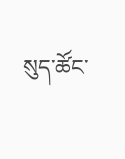སུད་ཚོང་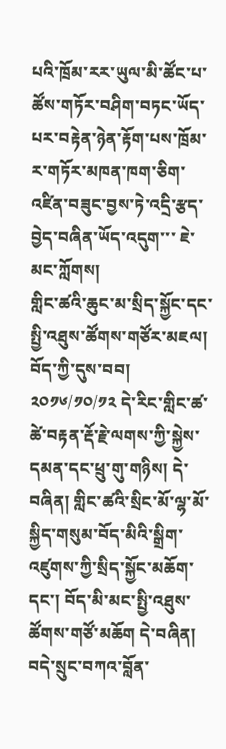པའི་ཁྲོམ་རར་ཡུལ་མི་ཚོང་པ་ཚོས་གཏོར་བཤིག་བཏང་ཡོད་པར་བརྟེན་ཉེན་རྟོག་པས་ཁྲོམ་ར་གཏོར་མཁན་ཁག་ཅིག་འཛིན་བཟུང་བྱས་ཏེ་འདྲི་རྩད་བྱེད་བཞིན་ཡོད་འདུག་་་ ཇེ་མང་ཀློགས།
གླིང་ཚའི་ཆུང་མ་སྲིད་སྐྱོང་དང་སྤྱི་འཐུས་ཚོགས་གཙོར་མཇལ། བོད་ཀྱི་དུས་བབ། ༢༠༡༦/༡༠/༡༢ དེ་རིང་གླིང་ཚ་ཚེ་བརྟན་རྡོ་རྗེ་ལགས་ཀྱི་སྐྱེས་དམན་དང་ཕྲུ་གུ་གཉིས། དེ་བཞིན། གླིང་ཚའི་སྲིང་མོ་ལྷ་མོ་སྐྱིད་གསུམ་བོད་མིའི་སྒྲིག་འཛུགས་ཀྱི་སྲིད་སྐྱོང་མཆོག་དང་། བོད་མི་མང་སྤྱི་འཐུས་ཚོགས་གཙོ་མཆོག དེ་བཞིན། བདེ་སྲུང་བཀའ་བློན་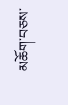མཆོག་བཅས་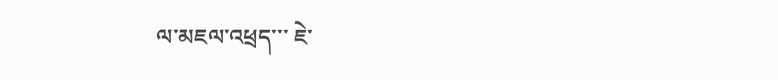ལ་མཇལ་འཕྲད་་་ ཇེ་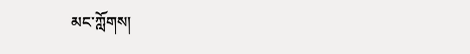མང་ཀློགས།